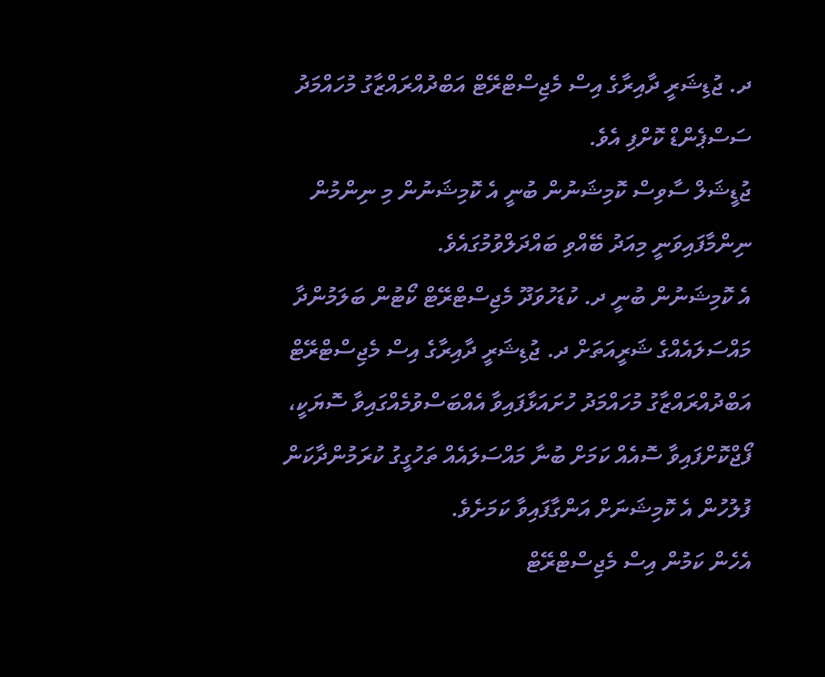ދ. ޖުޑިޝަރީ ދާއިރާގެ އިސް މެޖިސްޓްރޭޓް އަބްދުއްރައްޒާގު މުހައްމަދު ސަސްޕެންޑް ކޮށްފި އެވެ.
ޖުޑީޝަލް ސާވިސް ކޮމިޝަނުން ބުނީ އެ ކޮމިޝަނުން މި ނިންމުން ނިންމާފައިވަނީ މިއަދު ބޭއްވި ބައްދަލްވުމުގައެވެ.
އެ ކޮމިޝަނުން ބުނީ ދ. ކުޑަހުވަދޫ މެޖިސްޓްރޭޓް ކޯޓުން ބަލަމުންދާ މައްސަލައެއްގެ ޝަރީއަތަށް ދ. ޖުޑިޝަރީ ދާއިރާގެ އިސް މެޖިސްޓްރޭޓް އަބްދުއްރައްޒާގު މުހައްމަދު ހުށައަޅާފައިވާ އެއްބަސްވުމެއްގައިވާ ސޮޔަކީ، ފޯޖްކޮށްފައިވާ ސޮއެއް ކަމަށް ބުނާ މައްސަލައެއް ތަހުގީގު ކުރަމުންދާކަން ފުލުހުން އެ ކޮމިޝަނަށް އަންގާފައިވާ ކަމަށެވެ.
އެހެން ކަމުން އިސް މެޖިސްޓްރޭޓް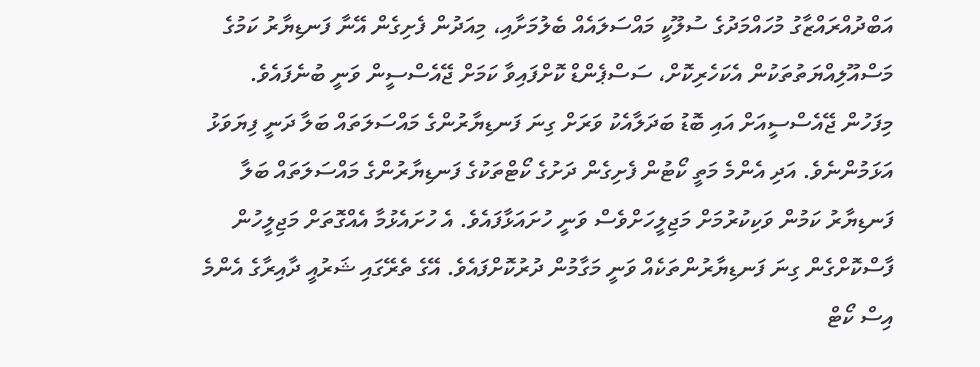އަބްދުއްރައްޒާގު މުހައްމަދުގެ ސުލޫކީ މައްސަލައެއް ބެލުމަށާއި، މިއަދުން ފެށިގެން އޭނާ ފަނޑިޔާރު ކަމުގެ މަސްއޫލިއްޔަތުތަކުން އެކަހެރިކޮށް، ސަސްޕެންޑް ކޮށްފައިވާ ކަމަށް ޖޭއެސްސީން ވަނީ ބުނެފައެވެ.
މިފަހުން ޖޭއެސްސީއަށް އައި ބޮޑު ބަދަލާއެކު ވަރަށް ގިނަ ފަނޑިޔާރުންގެ މައްސަލަތައް ބަލާ ދަނީ ފިޔަވަޅު އަޅަމުންނެވެ. އަދި އެންމެ މަތީ ކޯޓުން ފެށިގެން ދަށުގެ ކޯޓްތަކުގެ ފަނޑިޔާރުންގެ މައްސަލަތައް ބަލާ ފަނޑިޔާރު ކަމުން ވަކިކުރުމަށް މަޖިލީހަށްވެސް ވަނީ ހުށައަޅާފައެވެ. އެ ހުށައެޅުމާ އެއްގޮތަށް މަޖިލީހުން ފާސްކޮށްގެން ގިނަ ފަނޑިޔާރުންތަކެއް ވަނީ މަގާމުން ދުރުކޮށްފައެވެ. އޭގެ ތެރޭގައި ޝަރުއީ ދާއިރާގެ އެންމެ އިސް ކޯޓް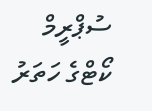ސުޕްރީމް ކޯޓްގެ ހަތަރު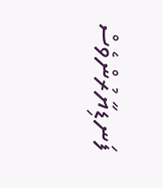ފަނޑިޔާރުންވެސް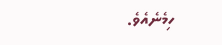ހިމެނެއެވެ.